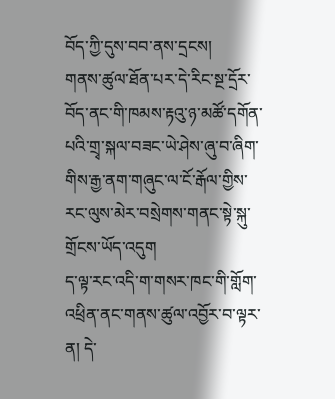བོད་ཀྱི་དུས་བབ་ནས་དྲངས།
གནས་ཚུལ་ཐོན་པར་དེ་རིང་སྔ་དྲོར་བོད་ནང་གི་ཁམས་རྟའུ་ཉ་མཚོ་དགོན་པའི་གྲྭ་སྐལ་བཟང་ཡེ་ཤེས་ཞུ་བ་ཞིག་གིས་རྒྱ་ནག་གཞུང་ལ་ངོ་རྒོལ་གྱིས་རང་ལུས་མེར་བསྲེགས་གནང་སྟེ་སྐུ་གྲོངས་ཡོད་འདུག
ད་ལྟ་རང་འདི་ག་གསར་ཁང་གི་གློག་འཕྲིན་ནང་གནས་ཚུལ་འབྱོར་བ་ལྟར་ན། དེ་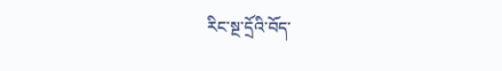རིང་སྔ་དྲོའི་བོད་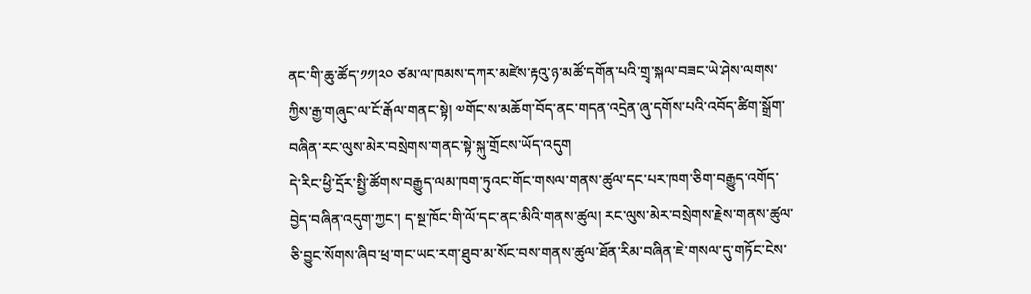ནང་གི་ཆུ་ཚོད་༡༡།༢༠ ཙམ་ལ་ཁམས་དཀར་མཛེས་རྟའུ་ཉ་མཚོ་དགོན་པའི་གྲྭ་སྐལ་བཟང་ཡེ་ཤེས་ལགས་ཀྱིས་རྒྱ་གཞུང་ལ་ངོ་རྒོལ་གནང་སྟེ། ༧གོང་ས་མཆོག་བོད་ནང་གདན་འདྲེན་ཞུ་དགོས་པའི་འབོད་ཚིག་སྒྲོག་བཞིན་རང་ལུས་མེར་བསྲེགས་གནང་སྟེ་སྐུ་གྲོངས་ཡོད་འདུག
དེ་རིང་ཕྱི་དྲོར་སྤྱི་ཚོགས་བརྒྱུད་ལམ་ཁག་ཏུའང་གོང་གསལ་གནས་ཚུལ་དང་པར་ཁག་ཅིག་བརྒྱུད་འགོད་བྱེད་བཞིན་འདུག་ཀྱང་། ད་སྔ་ཁོང་གི་ལོ་དང་ནང་མིའི་གནས་ཚུལ། རང་ལུས་མེར་བསྲེགས་རྗེས་གནས་ཚུལ་ཅི་བྱུང་སོགས་ཞིབ་ཕྲ་གང་ཡང་རག་ཐུབ་མ་སོང་བས་གནས་ཚུལ་ཐོན་རིམ་བཞིན་ཇེ་གསལ་དུ་གཏོང་ངེས་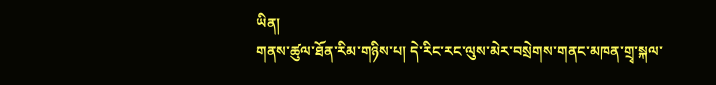ཡིན།
གནས་ཚུལ་ཐོན་རིམ་གཉིས་པ། དེ་རིང་རང་ལུས་མེར་བསྲེགས་གནང་མཁན་གྲྭ་སྐལ་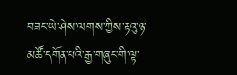བཟང་ཡེ་ཤེས་ལགས་ཀྱིས་རྟའུ་ཉ་མཚོ་དགོན་པའི་རྒྱ་གཞུང་གི་ལྟ་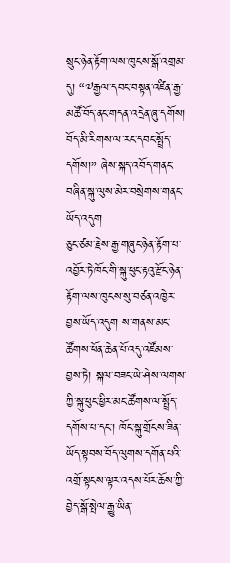སྲུང་ཉེན་རྟོག་ལས་ཁུངས་སྒོ་འགྲམ་དུ། “༧རྒྱལ་དབང་བསྟན་འཛིན་རྒྱ་མཚོ་བོད་ནང་གདན་འདྲེན་ཞུ་དགོས། བོད་མི་རིགས་ལ་རང་དབང་སྤྲོད་དགོས།” ཞེས་སྐད་འབོད་གནང་བཞིན་སྐུ་ལུས་མེར་བསྲེགས་གནང་ཡོད་འདུག
ཅུང་ཙམ་རྗེས་རྒྱ་གཞུང་ཉེན་རྟོག་པ་འབྱོར་ཏེ་ཁོང་གི་སྐུ་ཕུང་རྟའུ་རྫོང་ཉེན་རྟོག་ལས་ཁུངས་སུ་བཙན་འཁྱེར་བྱས་ཡོད་འདུག ས་གནས་མང་ཚོགས་ཕོན་ཆེན་པོ་འདུ་འཛོམས་བྱས་ཏེ། སྐལ་བཟང་ཡེ་ཤེས་ལགས་ཀྱི་སྐུ་ཕུང་ཕྱིར་མང་ཚོགས་ལ་སྤྲོད་དགོས་པ་དང་། ཁོང་སྐུ་གྲོངས་ཟིན་ཡོད་སྟབས་བོད་ལུགས་དགོན་པའི་འགྲོ་སྟངས་ལྟར་འདས་པོར་ཆོས་ཀྱི་བྱེད་སྒོ་སྤེལ་རྒྱུ་ཡིན་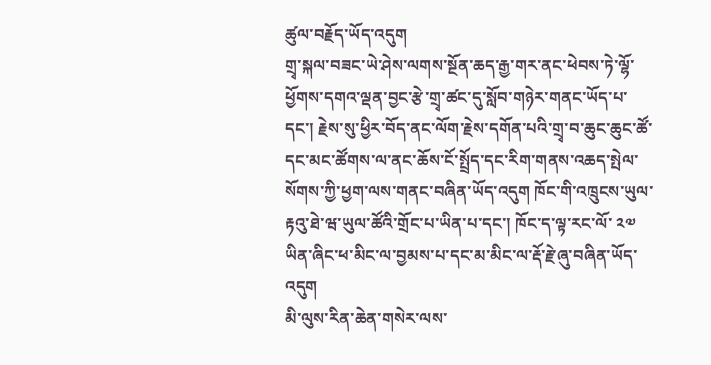ཚུལ་བརྗོད་ཡོད་འདུག
གྲྭ་སྐལ་བཟང་ཡེ་ཤེས་ལགས་སྔོན་ཆད་རྒྱ་གར་ནང་ཕེབས་ཏེ་ལྷོ་ཕྱོགས་དགའ་ལྡན་བྱང་རྩེ་གྲྭ་ཚང་དུ་སློབ་གཉེར་གནང་ཡོད་པ་དང་། རྗེས་སུ་ཕྱིར་བོད་ནང་ལོག་རྗེས་དགོན་པའི་གྲྭ་བ་ཆུང་ཆུང་ཚོ་དང་མང་ཚོགས་ལ་ནང་ཆོས་ངོ་སྤྲོད་དང་རིག་གནས་འཆད་སྤེལ་སོགས་ཀྱི་ཕྱག་ལས་གནང་བཞིན་ཡོད་འདུག ཁོང་གི་འཁྲུངས་ཡུལ་རྟའུ་ཐེ་ཝ་ཡུལ་ཚོའི་གྲོང་པ་ཡིན་པ་དང་། ཁོང་ད་ལྟ་རང་ལོ་ ༢༧ ཡིན་ཞིང་ཕ་མིང་ལ་བྱམས་པ་དང་མ་མིང་ལ་རྡོ་རྗེ་ཞུ་བཞིན་ཡོད་འདུག
མི་ལུས་རིན་ཆེན་གསེར་ལས་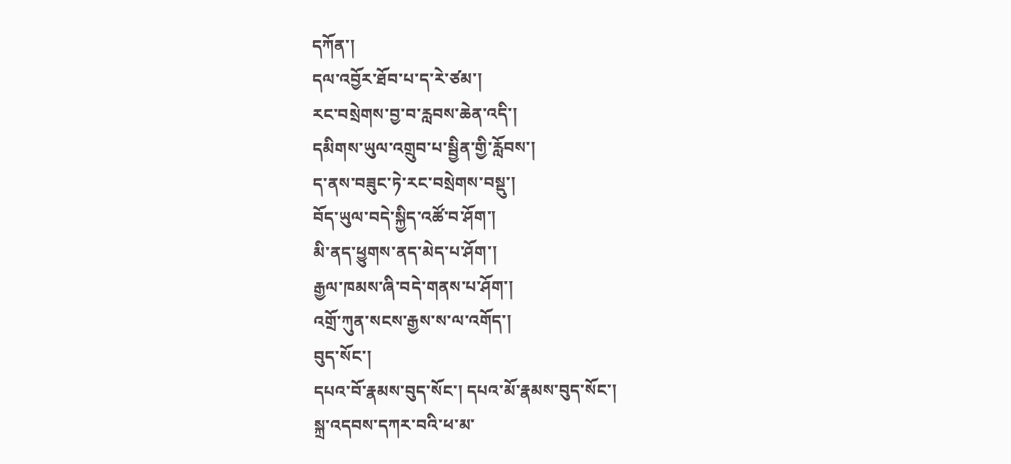དཀོན་།
དལ་འབྱོར་ཐོབ་པ་ད་རེ་ཙམ་།
རང་བསྲེགས་བྱ་བ་རླབས་ཆེན་འདི་།
དམིགས་ཡུལ་འགྲུབ་པ་སྦྱིན་གྱི་རློབས་།
ད་ནས་བཟུང་ཏེ་རང་བསྲེགས་བསྡུ་།
བོད་ཡུལ་བདེ་སྐྱིད་འཚོ་བ་ཤོག་།
མི་ནད་ཕྱུགས་ནད་མེད་པ་ཤོག་།
རྒྱལ་ཁམས་ཞི་བདེ་གནས་པ་ཤོག་།
འགྲོ་ཀུན་སངས་རྒྱས་ས་ལ་འགོད་།
བུད་སོང་།
དཔའ་བོ་རྣམས་བུད་སོང་། དཔའ་མོ་རྣམས་བུད་སོང་།
སྐྲ་འདབས་དཀར་བའི་ཕ་མ་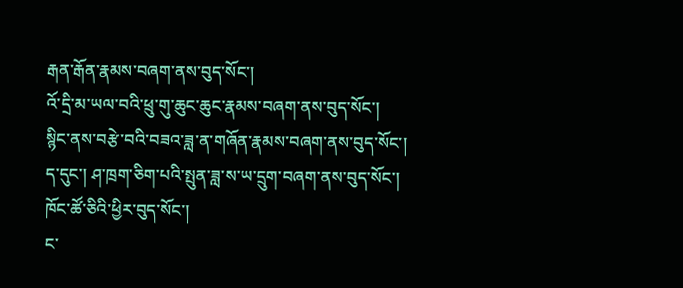རྒན་རྒོན་རྣམས་བཞག་ནས་བུད་སོང་།
འོ་དྲི་མ་ཡལ་བའི་ཕྲུ་གུ་ཆུང་ཆུང་རྣམས་བཞག་ནས་བུད་སོང་།
སྙིང་ནས་བརྩེ་བའི་བཟའ་ཟླ་ན་གཞོན་རྣམས་བཞག་ནས་བུད་སོང་།
ད་དུང་། ཤ་ཁྲག་ཅིག་པའི་སྤུན་ཟླ་ས་ཡ་དྲུག་བཞག་ནས་བུད་སོང་།
ཁོང་ཚོ་ཅིའི་ཕྱིར་བུད་སོང་།
ང་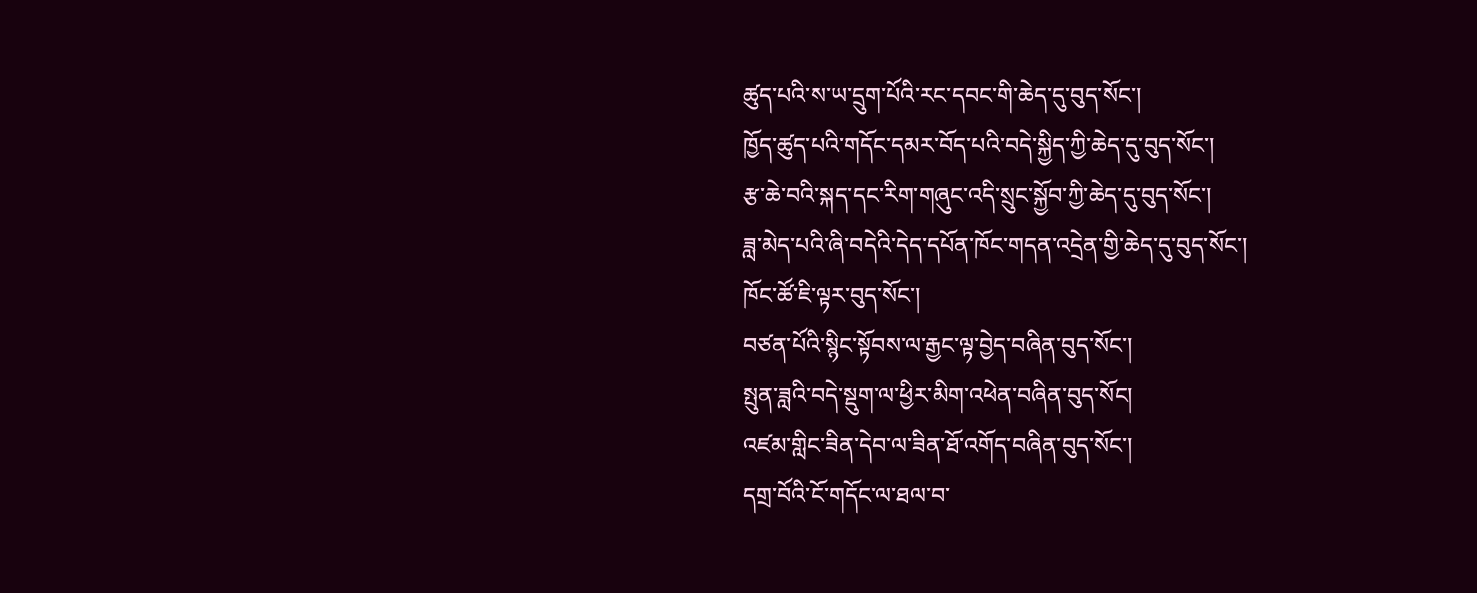ཚུད་པའི་ས་ཡ་དྲུག་པོའི་རང་དབང་གི་ཆེད་དུ་བུད་སོང་།
ཁྱོད་ཚུད་པའི་གདོང་དམར་བོད་པའི་བདེ་སྐྱིད་ཀྱི་ཆེད་དུ་བུད་སོང་།
རྩ་ཆེ་བའི་སྐད་དང་རིག་གཞུང་འདི་སྲུང་སྐྱོབ་ཀྱི་ཆེད་དུ་བུད་སོང་།
ཟླ་མེད་པའི་ཞི་བདེའི་དེད་དཔོན་ཁོང་གདན་འདྲེན་གྱི་ཆེད་དུ་བུད་སོང་།
ཁོང་ཚོ་ཇི་ལྟར་བུད་སོང་།
བཙན་པོའི་སྙིང་སྟོབས་ལ་རྒྱང་ལྟ་བྱེད་བཞིན་བུད་སོང་།
སྤུན་ཟླའི་བདེ་སྡུག་ལ་ཕྱིར་མིག་འཕེན་བཞིན་བུད་སོང།
འཛམ་གླིང་ཟིན་དེབ་ལ་ཟིན་ཐོ་འགོད་བཞིན་བུད་སོང་།
དགྲ་བོའི་ངོ་གདོང་ལ་ཐལ་བ་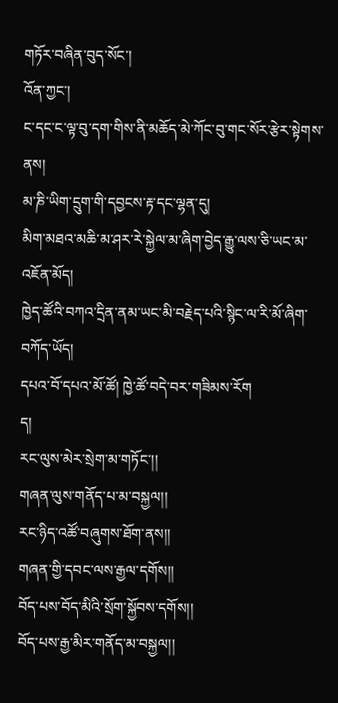གཏོར་བཞིན་བུད་སོང་།
འོན་ཀྱང་།
ང་དང་ང་ལྟ་བུ་དག་གིས་ནི་མཆོད་མེ་ཀོང་བུ་གང་སོར་རྩེར་སྟེགས་ནས།
མ་ཎི་ཡིག་དྲུག་གི་དབྱངས་རྟ་དང་ལྷན་དུ།
མིག་མཐའ་མཆི་མ་ཤར་རེ་སྐྱེལ་མ་ཞིག་བྱེད་རྒྱུ་ལས་ཅི་ཡང་མ་འཇོན་མོད།
ཁྱེད་ཚོའི་བཀའ་དྲིན་ནམ་ཡང་མི་བརྗེད་པའི་སྙིང་ལ་རི་མོ་ཞིག་བཀོད་ཡོད།
དཔའ་བོ་དཔའ་མོ་ཚོ། ཁྱེ་ཚོ་བདེ་བར་གཟིམས་རོག
ད།
རང་ལུས་མེར་སྲེག་མ་གཏོང་།།
གཞན་ལུས་གནོད་པ་མ་བསྐྱལ།།
རང་ཉིད་འཚོ་བཞུགས་ཐོག་ནས།།
གཞན་གྱི་དབང་ལས་རྒྱལ་དགོས།།
བོད་པས་བོད་མིའི་སྲོག་སྐྱོབས་དགོས།།
བོད་པས་རྒྱ་མིར་གནོད་མ་བསྐྱལ།།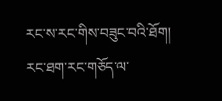རང་ས་རང་གིས་བཟུང་བའི་ཐོག།
རང་ཐག་རང་གཅོད་ལ་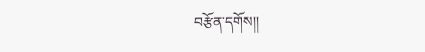བརྩོན་དགོས།།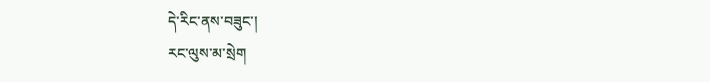དེ་རིང་ནས་བཟུང་།
རང་ལུས་མ་སྲེག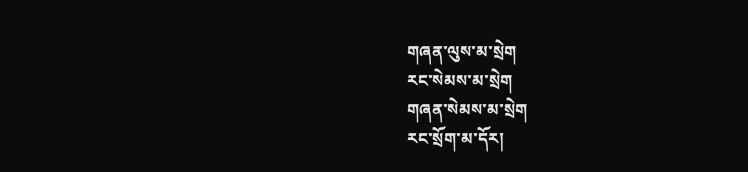གཞན་ལུས་མ་སྲེག
རང་སེམས་མ་སྲེག
གཞན་སེམས་མ་སྲེག
རང་སྲོག་མ་དོར།